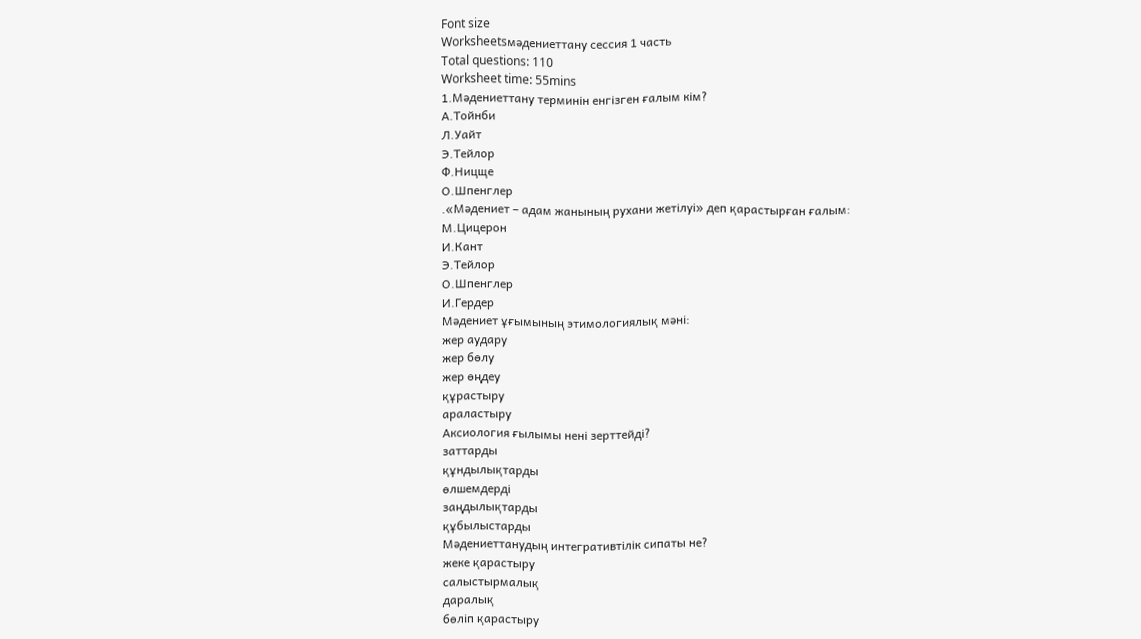Font size
Worksheetsмәдениеттану сессия 1 часть
Total questions: 110
Worksheet time: 55mins
1.Мәдениеттану терминін енгізген ғалым кім?
А.Тойнби
Л.Уайт
Э.Тейлор
Ф.Ницще
О.Шпенглер
.«Мәдениет – адам жанының рухани жетілуі» деп қарастырған ғалым:
М.Цицерон
И.Кант
Э.Тейлор
О.Шпенглер
И.Гердер
Мәдениет ұғымының этимологиялық мәні:
жер аудару
жер бөлу
жер өңдеу
құрастыру
араластыру
Аксиология ғылымы нені зерттейді?
заттарды
құндылықтарды
өлшемдерді
заңдылықтарды
құбылыстарды
Мәдениеттанудың интегративтілік сипаты не?
жеке қарастыру
салыстырмалық
даралық
бөліп қарастыру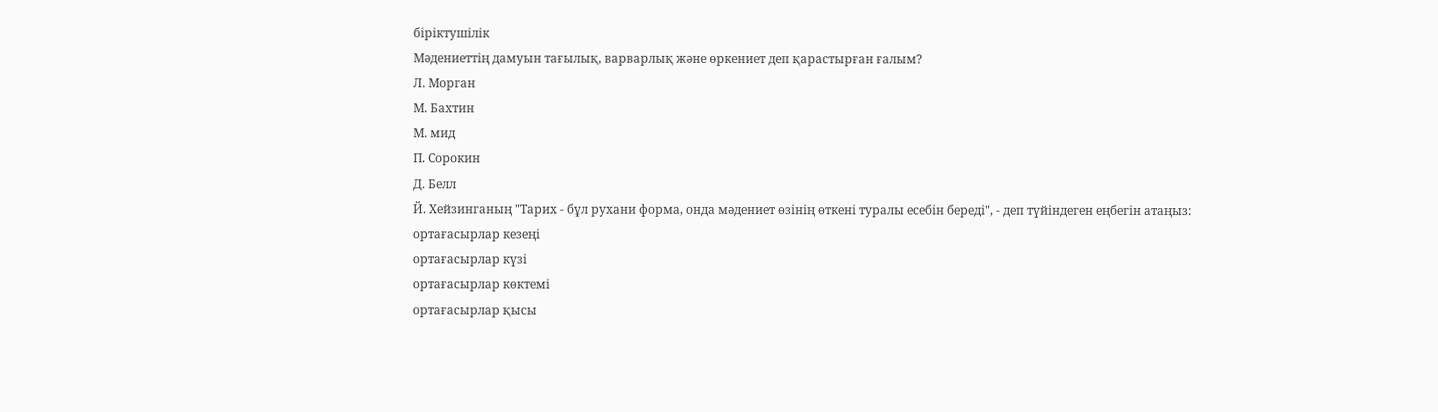біріктушілік
Мәдениеттің дамуын тағылық, варварлық және өркениет деп қарастырған ғалым?
Л. Морган
М. Бахтин
М. мид
П. Сорокин
Д. Белл
Й. Хейзинганың "Тарих - бұл рухани форма, онда мәдениет өзінің өткені туралы есебін береді", - деп түйіндеген еңбегін атаңыз:
ортағасырлар кезеңі
ортағасырлар күзі
ортағасырлар көктемі
ортағасырлар қысы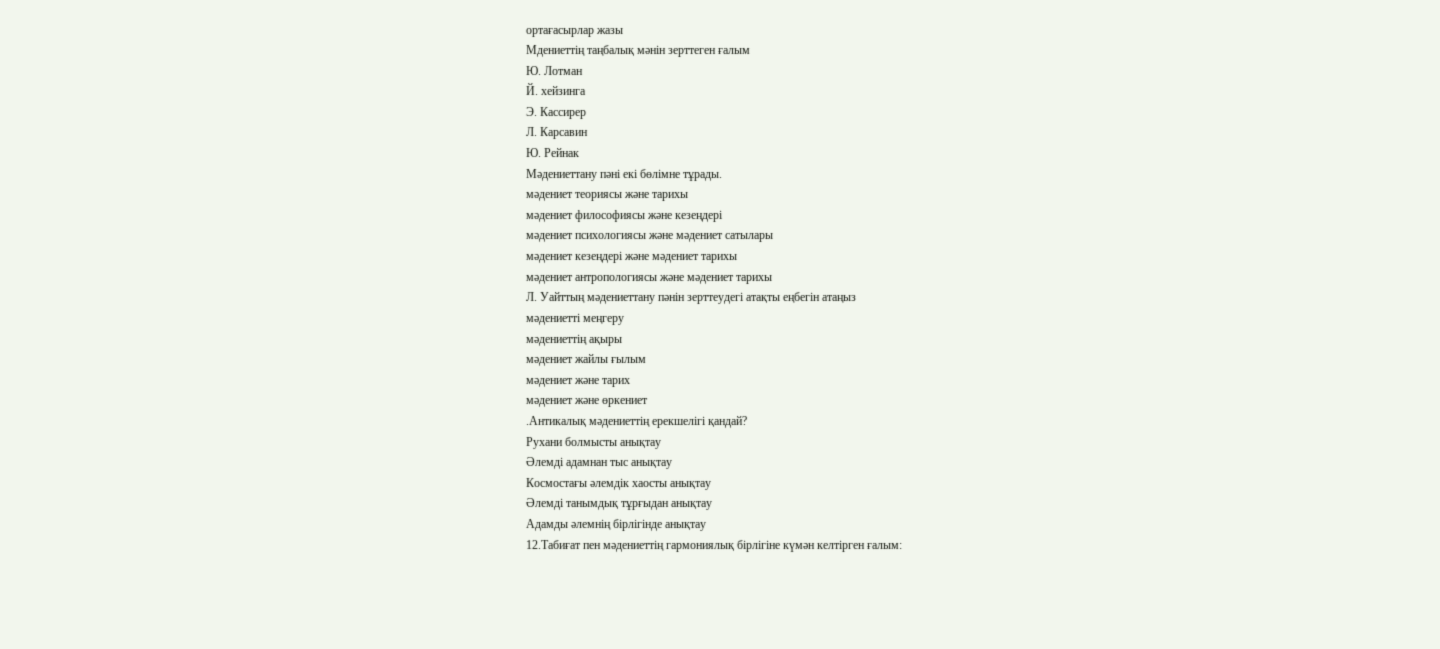ортағасырлар жазы
Мдениеттің таңбалық мәнін зерттеген ғалым
Ю. Лотман
Й. хейзинга
Э. Кассирер
Л. Карсавин
Ю. Рейнак
Мәдениеттану пәні екі бөлімне тұрады.
мәдениет теориясы және тарихы
мәдениет философиясы және кезеңдері
мәдениет психологиясы және мәдениет сатылары
мәдениет кезеңдері және мәдениет тарихы
мәдениет антропологиясы және мәдениет тарихы
Л. Уайттың мәдениеттану пәнін зерттеудегі атақты еңбегін атаңыз
мәдениетті меңгеру
мәдениеттің ақыры
мәдениет жайлы ғылым
мәдениет және тарих
мәдениет және өркениет
.Антикалық мәдениеттің ерекшелігі қандай?
Рухани болмысты анықтау
Әлемді адамнан тыс анықтау
Космостағы әлемдік хаосты анықтау
Әлемді танымдық тұрғыдан анықтау
Адамды әлемнің бірлігінде анықтау
12.Табиғат пен мәдениеттің гармониялық бірлігіне күмән келтірген ғалым: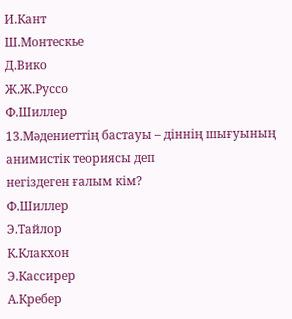И.Кант
Ш.Монтескье
Д.Вико
Ж.Ж.Руссо
Ф.Шиллер
13.Мәдениеттің бастауы – діннің шығуының анимистік теориясы деп
негіздеген ғалым кім?
Ф.Шиллер
Э.Тайлор
К.Клакхон
Э.Кассирер
А.Кребер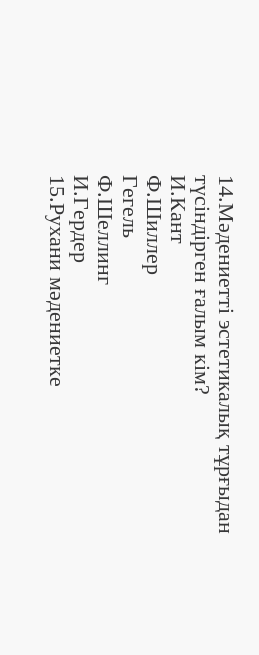14.Мәдениетті эстетикалық тұрғыдан түсіндірген ғалым кім?
И.Кант
Ф.Шиллер
Гегель
Ф.Шеллинг
И.Гердер
15.Рухани мәдениетке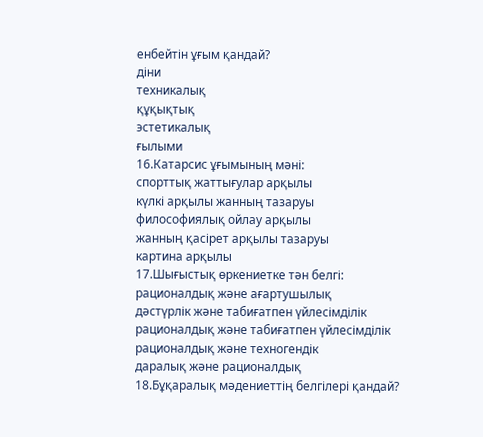енбейтін ұғым қандай?
діни
техникалық
құқықтық
эстетикалық
ғылыми
16.Катарсис ұғымының мәні:
спорттық жаттығулар арқылы
күлкі арқылы жанның тазаруы
философиялық ойлау арқылы
жанның қасірет арқылы тазаруы
картина арқылы
17.Шығыстық өркениетке тән белгі:
рационалдық және ағартушылық
дәстүрлік және табиғатпен үйлесімділік
рационалдық және табиғатпен үйлесімділік
рационалдық және техногендік
даралық және рационалдық
18.Бұқаралық мәдениеттің белгілері қандай?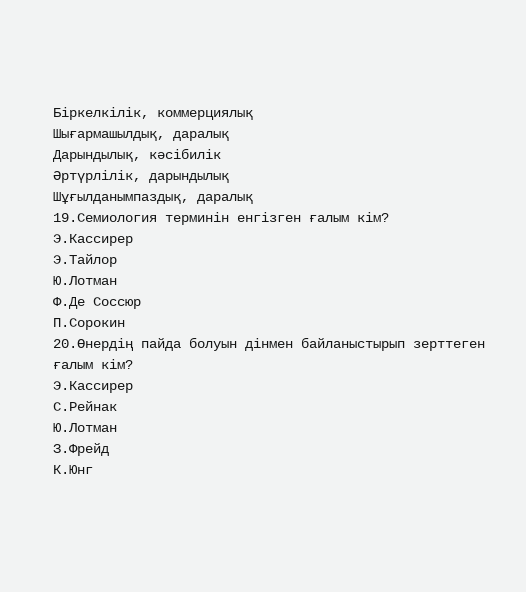Біркелкілік, коммерциялық
Шығармашылдық, даралық
Дарындылық, кәсібилік
Әртүрлілік, дарындылық
Шұғылданымпаздық, даралық
19.Семиология терминін енгізген ғалым кім?
Э.Кассирер
Э.Тайлор
Ю.Лотман
Ф.Де Соссюр
П.Сорокин
20.Өнердің пайда болуын дінмен байланыстырып зерттеген ғалым кім?
Э.Кассирер
С.Рейнак
Ю.Лотман
З.Фрейд
К.Юнг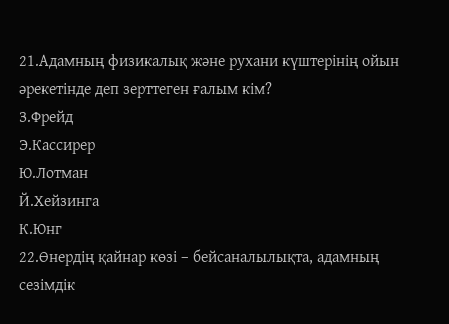21.Адамның физикалық және рухани күштерінің ойын әрекетінде деп зерттеген ғалым кім?
З.Фрейд
Э.Кассирер
Ю.Лотман
Й.Хейзинга
К.Юнг
22.Өнердің қайнар көзі – бейсаналылықта, адамның сезімдік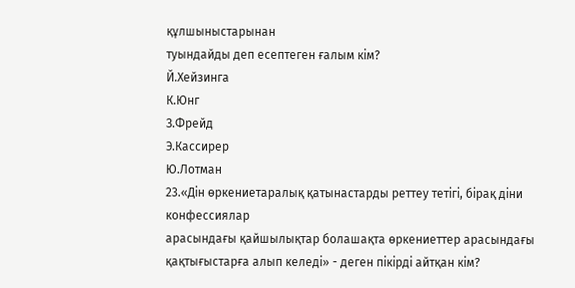құлшыныстарынан
туындайды деп есептеген ғалым кім?
Й.Хейзинга
К.Юнг
З.Фрейд
Э.Кассирер
Ю.Лотман
23.«Дін өркениетаралық қатынастарды реттеу тетігі, бірақ діни конфессиялар
арасындағы қайшылықтар болашақта өркениеттер арасындағы
қақтығыстарға алып келеді» - деген пікірді айтқан кім?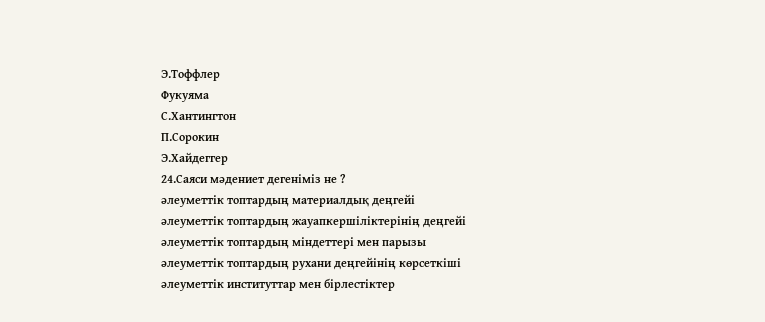Э.Тоффлер
Фукуяма
С.Хантингтон
П.Сорокин
Э.Хайдеггер
24.Саяси мәдениет дегеніміз не ?
әлеуметтік топтардың материалдық деңгейі
әлеуметтік топтардың жауапкершіліктерінің деңгейі
әлеуметтік топтардың міндеттері мен парызы
әлеуметтік топтардың рухани деңгейінің көрсеткіші
әлеуметтік институттар мен бірлестіктер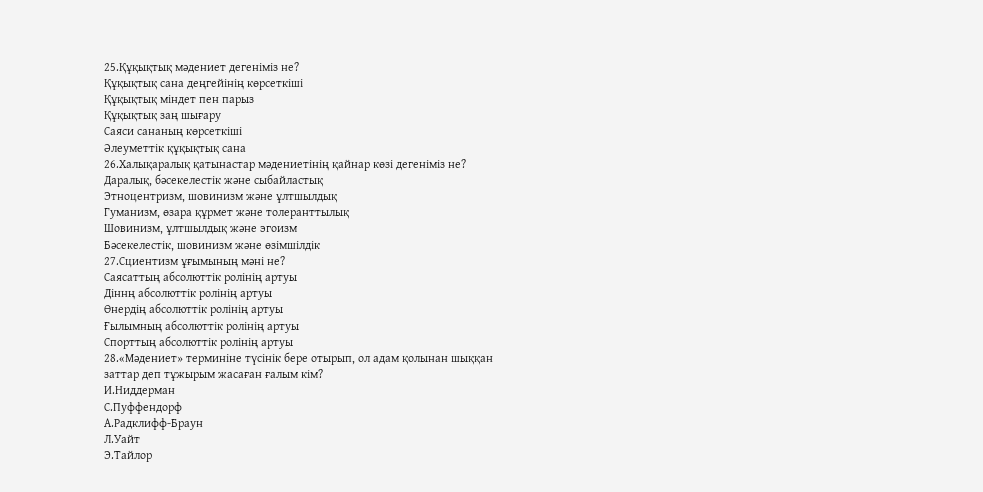25.Құқықтық мәдениет дегеніміз не?
Құқықтық сана деңгейінің көрсеткіші
Құқықтық міндет пен парыз
Құқықтық заң шығару
Саяси сананың көрсеткіші
Әлеуметтік құқықтық сана
26.Халықаралық қатынастар мәдениетінің қайнар көзі дегеніміз не?
Даралық, бәсекелестік және сыбайластық
Этноцентризм, шовинизм және ұлтшылдық
Гуманизм, өзара құрмет және толеранттылық
Шовинизм, ұлтшылдық және эгоизм
Бәсекелестік, шовинизм және өзімшілдік
27.Сциентизм ұғымының мәні не?
Саясаттың абсолюттік ролінің артуы
Діннң абсолюттік ролінің артуы
Өнердің абсолюттік ролінің артуы
Ғылымның абсолюттік ролінің артуы
Спорттың абсолюттік ролінің артуы
28.«Мәдениет» терминіне түсінік бере отырып, ол адам қолынан шыққан
заттар деп тұжырым жасаған ғалым кім?
И.Ниддерман
С.Пуффендорф
А.Радклифф-Браун
Л.Уайт
Э.Тайлор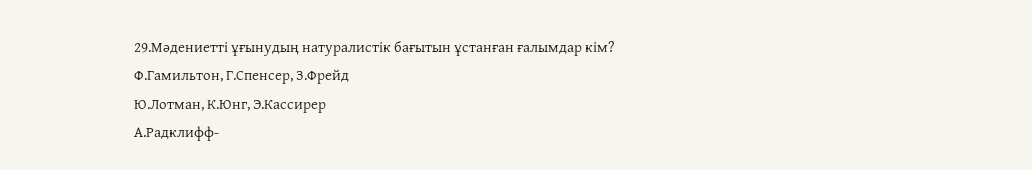29.Мәдениетті ұғынудың натуралистік бағытын ұстанған ғалымдар кім?
Ф.Гамильтон, Г.Спенсер, З.Фрейд
Ю.Лотман, К.Юнг, Э.Кассирер
А.Радклифф-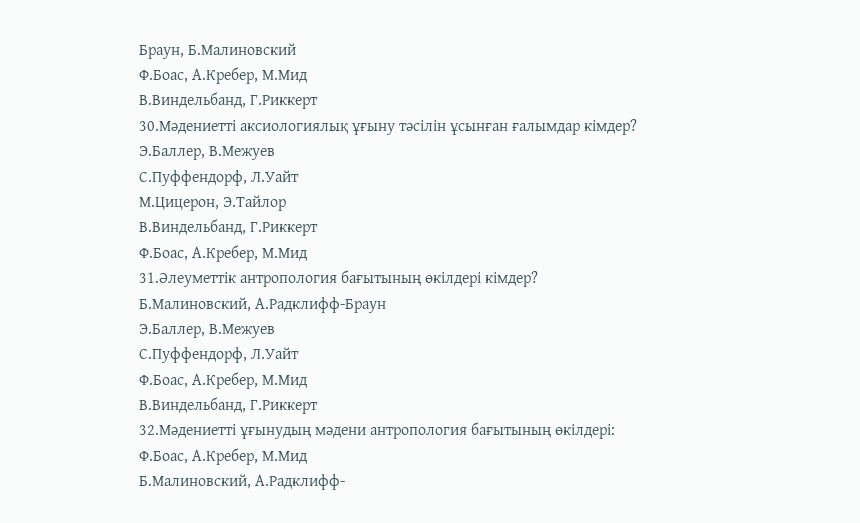Браун, Б.Малиновский
Ф.Боас, А.Кребер, М.Мид
В.Виндельбанд, Г.Риккерт
30.Мәдениетті аксиологиялық ұғыну тәсілін ұсынған ғалымдар кімдер?
Э.Баллер, В.Межуев
С.Пуффендорф, Л.Уайт
М.Цицерон, Э.Тайлор
В.Виндельбанд, Г.Риккерт
Ф.Боас, А.Кребер, М.Мид
31.Әлеуметтік антропология бағытының өкілдері кімдер?
Б.Малиновский, А.Радклифф-Браун
Э.Баллер, В.Межуев
С.Пуффендорф, Л.Уайт
Ф.Боас, А.Кребер, М.Мид
В.Виндельбанд, Г.Риккерт
32.Мәдениетті ұғынудың мәдени антропология бағытының өкілдері:
Ф.Боас, А.Кребер, М.Мид
Б.Малиновский, А.Радклифф-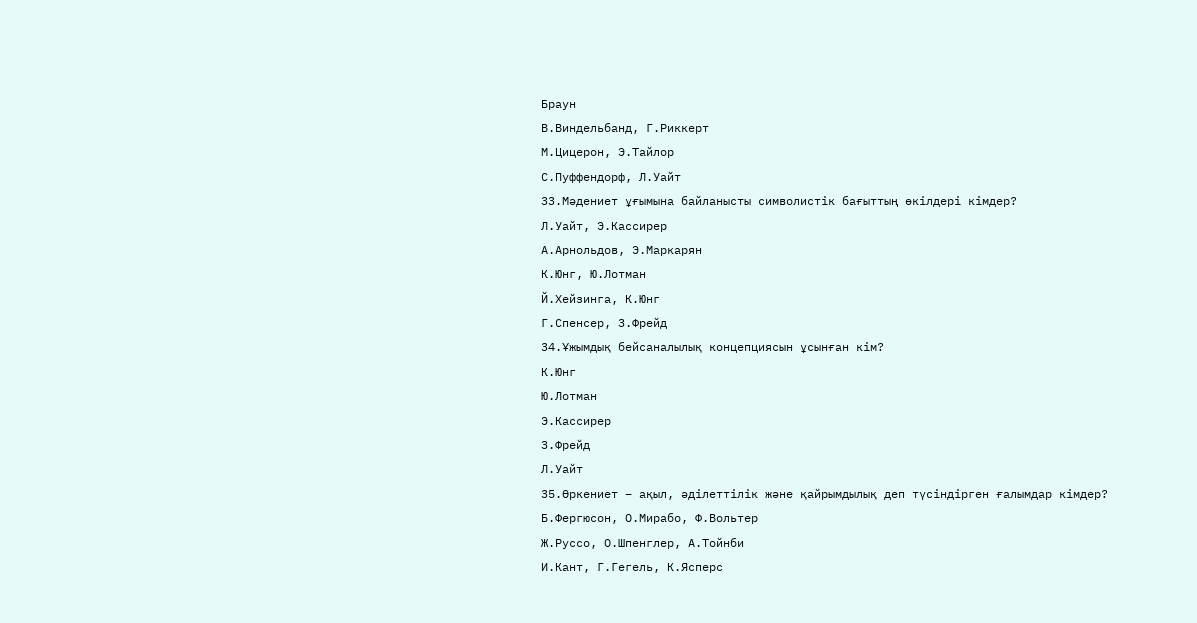Браун
В.Виндельбанд, Г.Риккерт
М.Цицерон, Э.Тайлор
С.Пуффендорф, Л.Уайт
33.Мәдениет ұғымына байланысты символистік бағыттың өкілдері кімдер?
Л.Уайт, Э.Кассирер
А.Арнольдов, Э.Маркарян
К.Юнг, Ю.Лотман
Й.Хейзинга, К.Юнг
Г.Спенсер, З.Фрейд
34.Ұжымдық бейсаналылық концепциясын ұсынған кiм?
К.Юнг
Ю.Лотман
Э.Кассирер
З.Фрейд
Л.Уайт
35.Өркениет – ақыл, әділеттілік және қайрымдылық деп түсіндірген ғалымдар кімдер?
Б.Фергюсон, О.Мирабо, Ф.Вольтер
Ж.Руссо, О.Шпенглер, А.Тойнби
И.Кант, Г.Гегель, К.Ясперс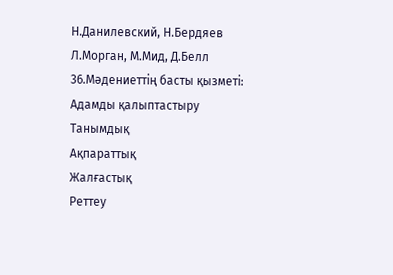Н.Данилевский, Н.Бердяев
Л.Морган, М.Мид, Д.Белл
36.Мәдениеттің басты қызметі:
Адамды қалыптастыру
Танымдық
Ақпараттық
Жалғастық
Реттеу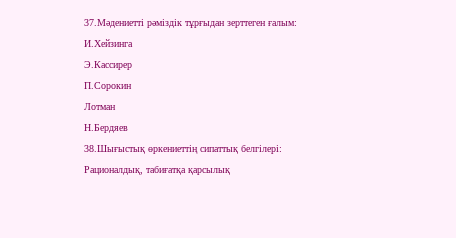37.Мәдениетті рәміздік тұрғыдан зерттеген ғалым:
И.Хейзинга
Э.Кассирер
П.Сорокин
Лотман
Н.Бердяев
38.Шығыстық өркениеттің сипаттық белгілері:
Рационалдық, табиғатқа қарсылық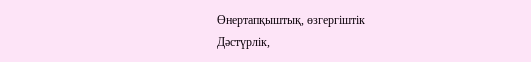Өнертапқыштық, өзгергіштік
Дәстүрлік,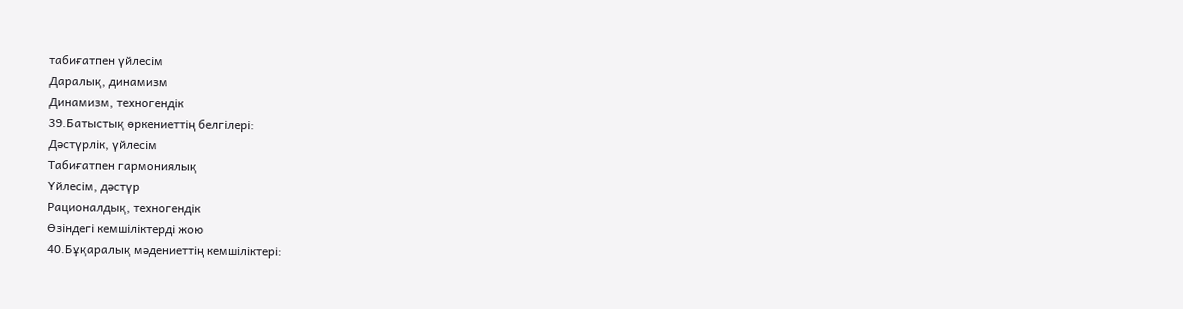табиғатпен үйлесім
Даралық, динамизм
Динамизм, техногендік
39.Батыстық өркениеттің белгілері:
Дәстүрлік, үйлесім
Табиғатпен гармониялық
Үйлесім, дәстүр
Рационалдық, техногендік
Өзіндегі кемшіліктерді жою
40.Бұқаралық мәдениеттің кемшіліктері: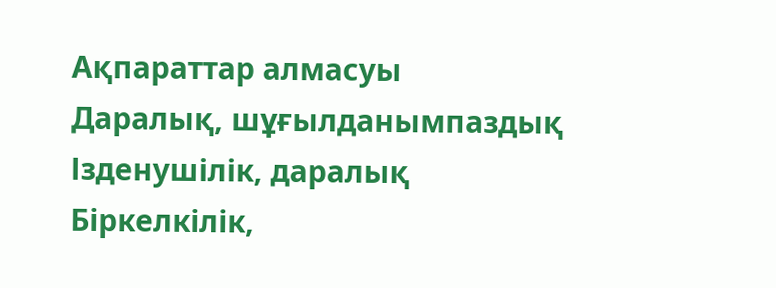Ақпараттар алмасуы
Даралық, шұғылданымпаздық
Ізденушілік, даралық
Біркелкілік,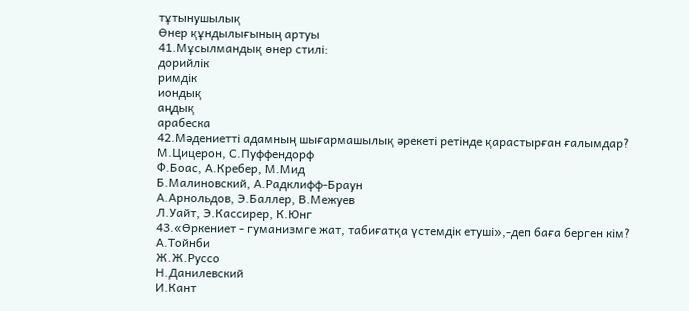тұтынушылық
Өнер құндылығының артуы
41.Мұсылмандық өнер стилі:
дорийлік
римдік
иондық
аңдық
арабеска
42.Мәдениетті адамның шығармашылық әрекеті ретінде қарастырған ғалымдар?
М.Цицерон, С.Пуффендорф
Ф.Боас, А.Кребер, М.Мид
Б.Малиновский, А.Радклифф-Браун
А.Арнольдов, Э.Баллер, В.Межуев
Л.Уайт, Э.Кассирер, К.Юнг
43.«Өркениет - гуманизмге жат, табиғатқа үстемдік етуші»,-деп баға берген кім?
А.Тойнби
Ж.Ж.Руссо
Н.Данилевский
И.Кант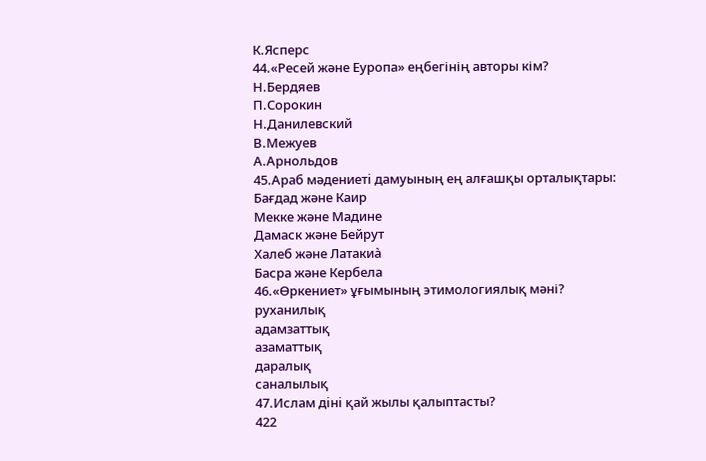К.Ясперс
44.«Ресей және Еуропа» еңбегінің авторы кім?
Н.Бердяев
П.Сорокин
Н.Данилевский
В.Межуев
А.Арнольдов
45.Араб мәдениетi дамуының ең алғашқы орталықтары:
Бағдад және Каир
Мекке және Мадине
Дамаск және Бейрут
Халеб және Латакиà
Басра және Кербела
46.«Өркениет» ұғымының этимологиялық мәні?
руханилық
адамзаттық
азаматтық
даралық
саналылық
47.Ислам дiнi қай жылы қалыптасты?
422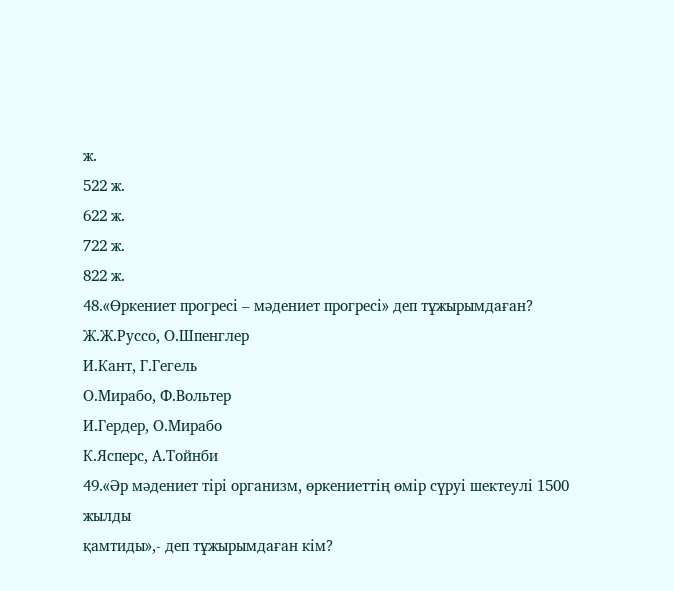ж.
522 ж.
622 ж.
722 ж.
822 ж.
48.«Өркениет прогресі – мәдениет прогресі» деп тұжырымдаған?
Ж.Ж.Руссо, О.Шпенглер
И.Кант, Г.Гегель
О.Мирабо, Ф.Вольтер
И.Гердер, О.Мирабо
К.Ясперс, А.Тойнби
49.«Әр мәдениет тірі организм, өркениеттің өмір сүруі шектеулі 1500 жылды
қамтиды»,- деп тұжырымдаған кім?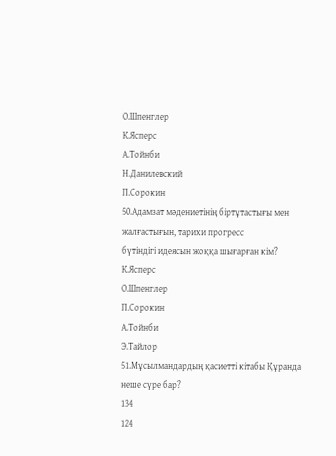О.Шпенглер
К.Ясперс
А.Тойнби
Н.Данилевский
П.Сорокин
50.Адамзат мәдениетінің біртұтастығы мен жалғастығын, тарихи прогресс
бүтіндігі идеясын жоққа шығарған кім?
К.Ясперс
О.Шпенглер
П.Сорокин
А.Тойнби
Э.Тайлор
51.Мұсылмандардың қасиеттi кiтабы Құранда неше сүре бар?
134
124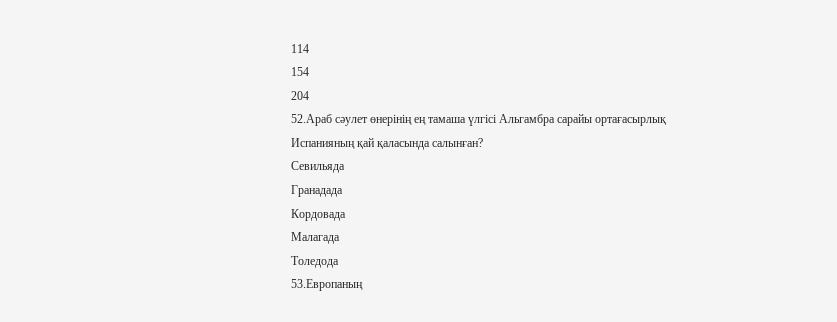114
154
204
52.Араб сәулет өнерiнiң ең тамаша үлгiсi Альгамбра сарайы ортағасырлық
Испанияның қай қаласында салынған?
Севильяда
Гранадада
Кордовада
Малагада
Толедода
53.Европаның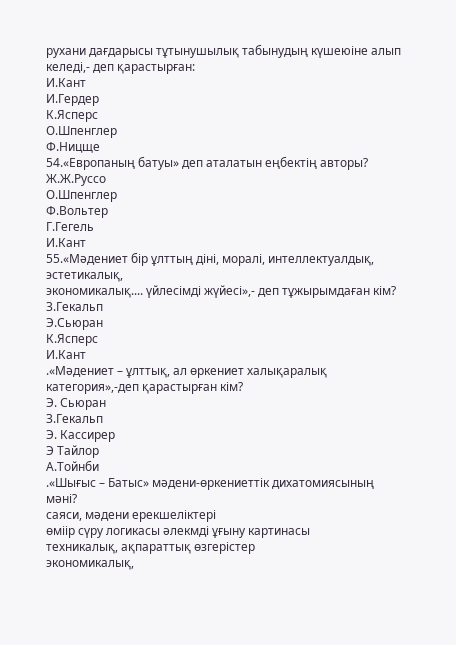рухани дағдарысы тұтынушылық табынудың күшеюіне алып келеді,- деп қарастырған:
И.Кант
И.Гердер
К.Ясперс
О.Шпенглер
Ф.Ницще
54.«Европаның батуы» деп аталатын еңбектің авторы?
Ж.Ж.Руссо
О.Шпенглер
Ф.Вольтер
Г.Гегель
И.Кант
55.«Мәдениет бір ұлттың діні, моралі, интеллектуалдық, эстетикалық,
экономикалық.... үйлесімді жүйесі»,- деп тұжырымдаған кім?
З.Гекальп
Э.Сьюран
К.Ясперс
И.Кант
.«Мәдениет – ұлттық, ал өркениет халықаралық категория»,-деп қарастырған кім?
Э. Сьюран
З.Гекальп
Э. Кассирер
Э Тайлор
А.Тойнби
.«Шығыс – Батыс» мәдени-өркениеттік дихатомиясының мәні?
саяси, мәдени ерекшеліктері
өміір сүру логикасы әлекмді ұғыну картинасы
техникалық, ақпараттық өзгерістер
экономикалық,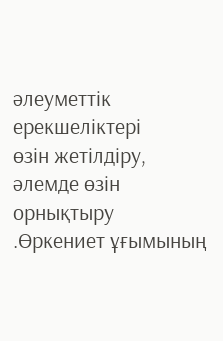әлеуметтік ерекшеліктері
өзін жетілдіру, әлемде өзін орнықтыру
.Өркениет ұғымының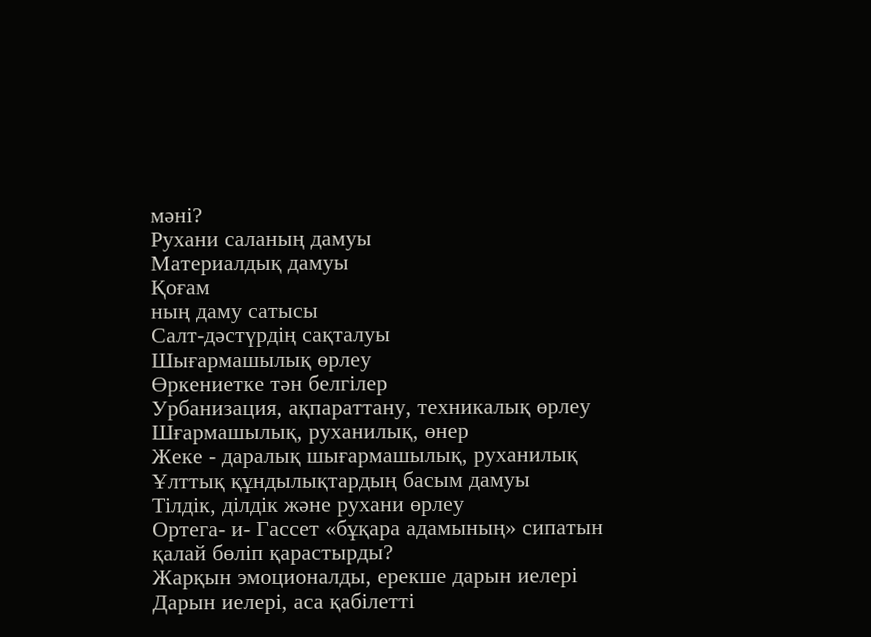мәні?
Рухани саланың дамуы
Материалдық дамуы
Қоғам
ның даму сатысы
Салт-дәстүрдің сақталуы
Шығармашылық өрлеу
Өркениетке тән белгілер
Урбанизация, ақпараттану, техникалық өрлеу
Шғармашылық, руханилық, өнер
Жеке - даралық шығармашылық, руханилық
Ұлттық құндылықтардың басым дамуы
Тілдік, ділдік және рухани өрлеу
Ортега- и- Гассет «бұқара адамының» сипатын қалай бөліп қарастырды?
Жарқын эмоционалды, ерекше дарын иелері
Дарын иелері, аса қабілетті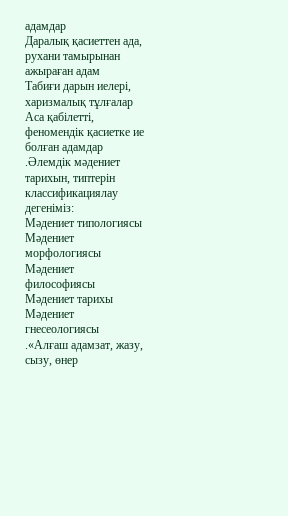адамдар
Даралық қасиеттен ада, рухани тамырынан ажыраған адам
Табиғи дарын иелері, харизмалық тұлғалар
Аса қабілетті, феномендік қасиетке ие болған адамдар
.Әлемдік мәдениет тарихын, типтерін классификациялау дегеніміз:
Мәдениет типологиясы
Мәдениет морфологиясы
Мәдениет философиясы
Мәдениет тарихы
Мәдениет гнесеологиясы
.«Алғаш адамзат, жазу, сызу, өнер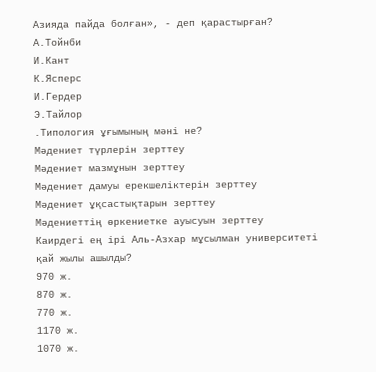Азияда пайда болған», - деп қарастырған?
А.Тойнби
И.Кант
К.Ясперс
И.Гердер
Э.Тайлор
.Типология ұғымының мәні не?
Мәдениет түрлерін зерттеу
Мәдениет мазмұнын зерттеу
Мәдениет дамуы ерекшеліктерін зерттеу
Мәдениет ұқсастықтарын зерттеу
Мәдениеттің өркениетке ауысуын зерттеу
Каирдегi ең iрi Аль-Азхар мұсылман университетi қай жылы ашылды?
970 ж.
870 ж.
770 ж.
1170 ж.
1070 ж.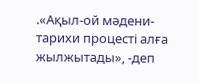.«Ақыл-ой мәдени-тарихи процесті алға жылжытады», -деп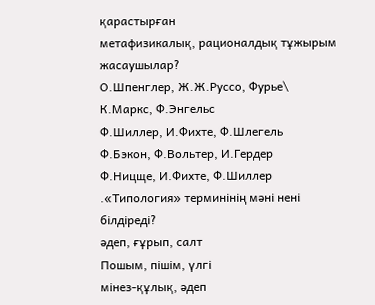қарастырған
метафизикалық, рационалдық тұжырым жасаушылар?
О.Шпенглер, Ж.Ж.Руссо, Фурье\
К.Маркс, Ф.Энгельс
Ф.Шиллер, И.Фихте, Ф.Шлегель
Ф.Бэкон, Ф.Вольтер, И.Гердер
Ф.Ницще, И.Фихте, Ф.Шиллер
.«Типология» терминінің мәні нені білдіреді?
әдеп, ғұрып, салт
Пошым, пішім, үлгі
мінез-құлық, әдеп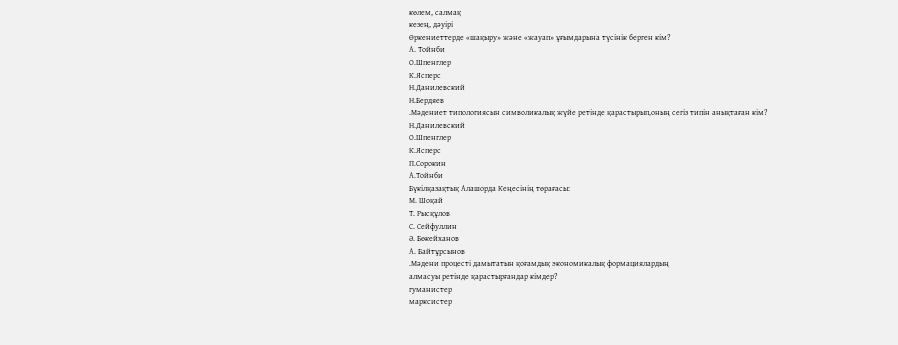көлем, салмақ
кезең, дәуірі
Өркениеттерде «шақыру» және «жауап» ұғымдарына түсінік берген кім?
А. Тойнби
О.Шпенглер
К.Ясперс
Н.Данилевский
Н.Бердяев
.Мәдениет типологиясын символикалық жүйе ретінде қарастырып,оның сегіз типін анықтаған кім?
Н.Данилевский
О.Шпенглер
К.Ясперс
П.Сорокин
А.Тойнби
Бүкілқазақтық Алашорда Кеңесінің төрағасы:
М. Шоқай
Т. Рысқұлов
С. Сейфуллин
Ә. Бөкейханов
А. Байтұрсынов
.Мәдени процесті дамытатын қоғамдық экономикалық формациялардың
алмасуы ретінде қарастырғандар кімдер?
гуманистер
марксистер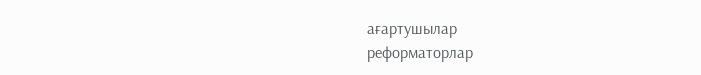ағартушылар
реформаторлар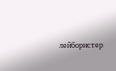лейбористер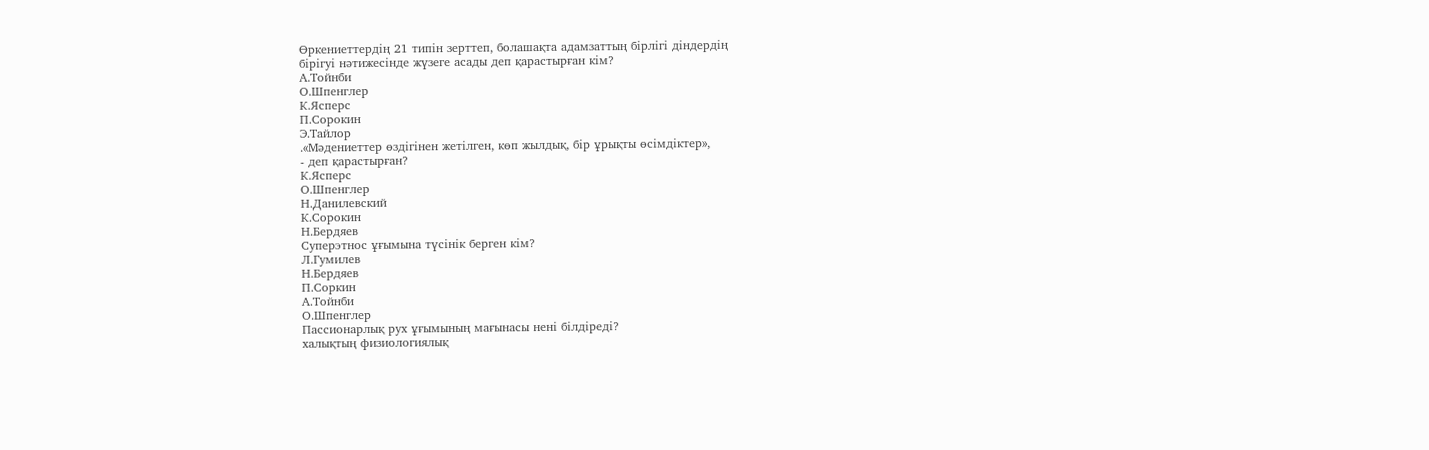Өркениеттердің 21 типін зерттеп, болашақта адамзаттың бірлігі діндердің
бірігуі нәтижесінде жүзеге асады деп қарастырған кім?
А.Тойнби
О.Шпенглер
К.Ясперс
П.Сорокин
Э.Тайлор
.«Мәдениеттер өздігінен жетілген, көп жылдық, бір ұрықты өсімдіктер»,
- деп қарастырған?
К.Ясперс
О.Шпенглер
Н.Данилевский
К.Сорокин
Н.Бердяев
Суперэтнос ұғымына түсінік берген кім?
Л.Гумилев
Н.Бердяев
П.Соркин
А.Тойнби
О.Шпенглер
Пассионарлық рух ұғымының мағынасы нені білдіреді?
халықтың физиологиялық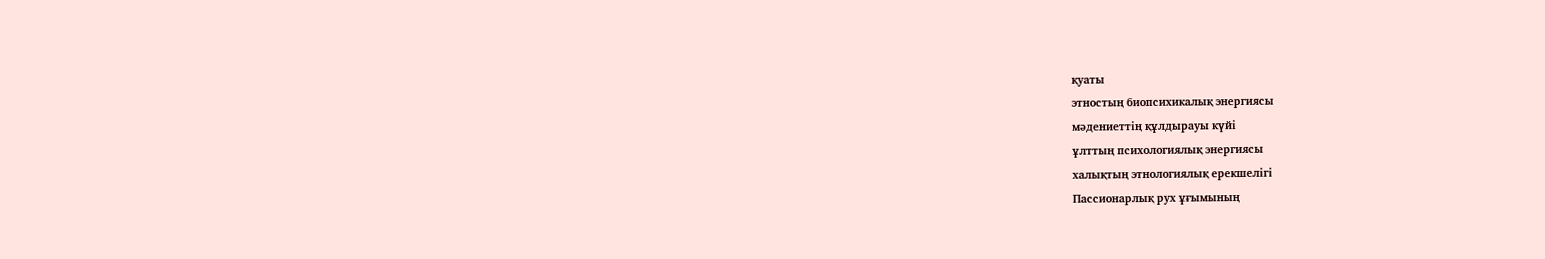қуаты
этностың биопсихикалық энергиясы
мәдениеттің құлдырауы күйі
ұлттың психологиялық энергиясы
халықтың этнологиялық ерекшелігі
Пассионарлық рух ұғымының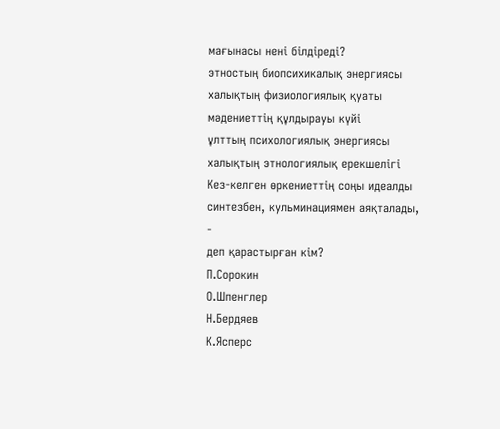мағынасы нені білдіреді?
этностың биопсихикалық энергиясы
халықтың физиологиялық қуаты
мәдениеттің құлдырауы күйі
ұлттың психологиялық энергиясы
халықтың этнологиялық ерекшелігі
Кез-келген өркениеттің соңы идеалды синтезбен, кульминациямен аяқталады, -
деп қарастырған кім?
П.Сорокин
О.Шпенглер
Н.Бердяев
К.Ясперс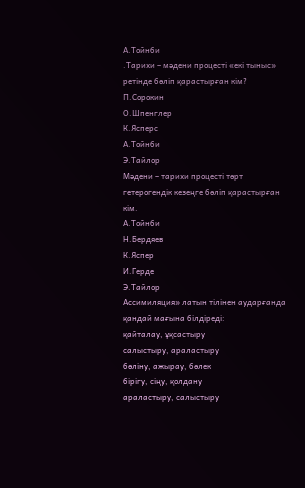А.Тойнби
.Тарихи – мәдени процесті «екі тыныс» ретінде бөліп қарастырған кім?
П.Сорокин
О.Шпенглер
К.Ясперс
А.Тойнби
Э.Тайлор
Мәдени – тарихи процесті төрт гетерогендік кезеңге бөліп қарастырған кім.
А.Тойнби
Н.Бердяев
К.Яспер
И.Герде
Э.Тайлор
Ассимиляция» латын тілінен аударғанда қандай мағына білдіреді:
қайталау, ұқсастыру
салыстыру, араластыру
бөліну, ажырау, бөлек
бірігу, сіңу, қолдану
араластыру, салыстыру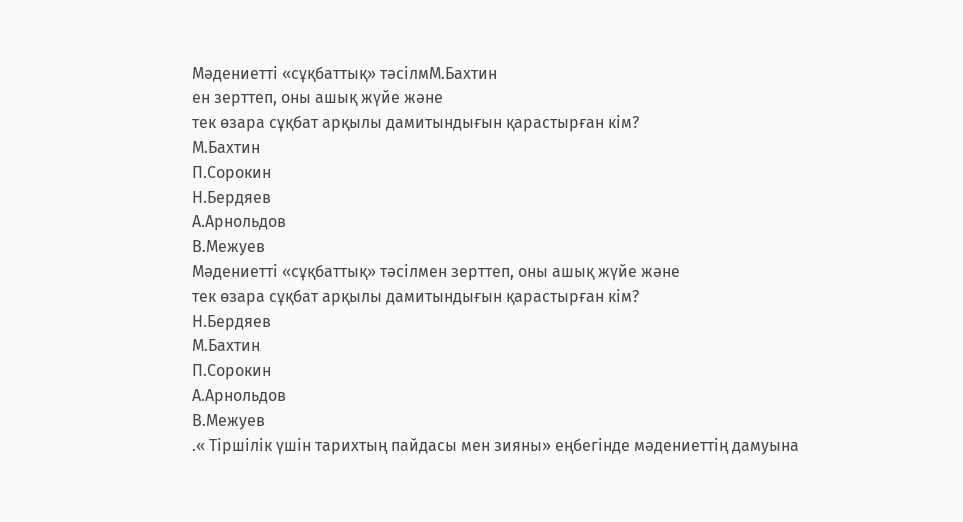Мәдениетті «сұқбаттық» тәсілмМ.Бахтин
ен зерттеп, оны ашық жүйе және
тек өзара сұқбат арқылы дамитындығын қарастырған кім?
М.Бахтин
П.Сорокин
Н.Бердяев
А.Арнольдов
В.Межуев
Мәдениетті «сұқбаттық» тәсілмен зерттеп, оны ашық жүйе және
тек өзара сұқбат арқылы дамитындығын қарастырған кім?
Н.Бердяев
М.Бахтин
П.Сорокин
А.Арнольдов
В.Межуев
.« Тіршілік үшін тарихтың пайдасы мен зияны» еңбегінде мәдениеттің дамуына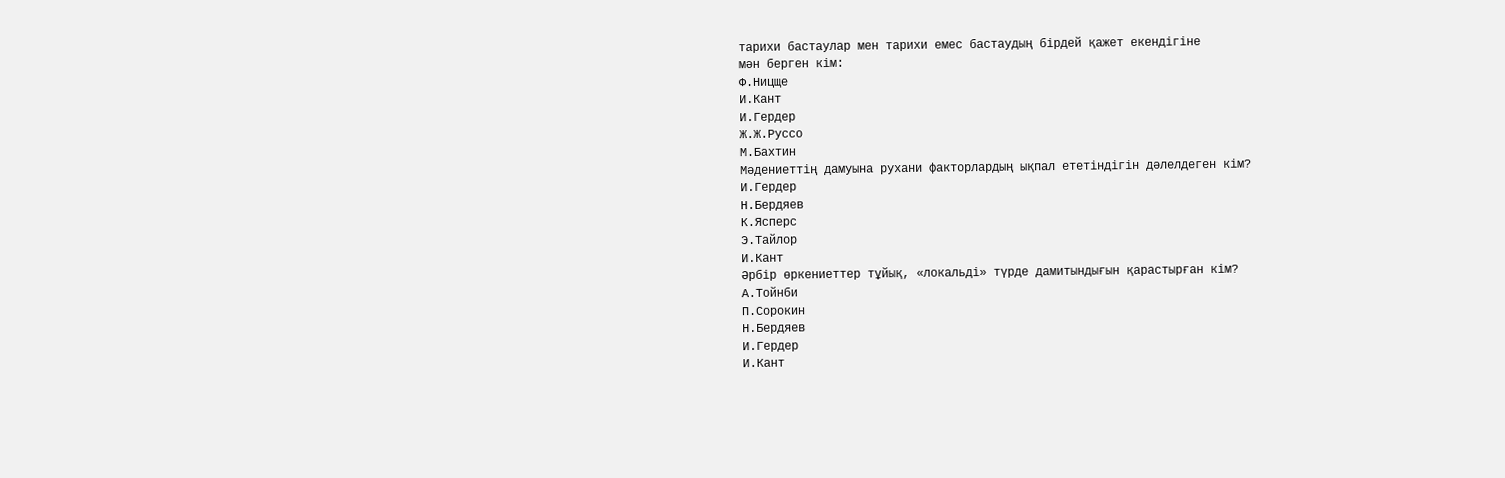тарихи бастаулар мен тарихи емес бастаудың бірдей қажет екендігіне
мән берген кім:
Ф.Ницще
И.Кант
И.Гердер
Ж.Ж.Руссо
М.Бахтин
Мәдениеттің дамуына рухани факторлардың ықпал ететіндігін дәлелдеген кім?
И.Гердер
Н.Бердяев
К.Ясперс
Э.Тайлор
И.Кант
Әрбір өркениеттер тұйық, «локальді» түрде дамитындығын қарастырған кім?
А.Тойнби
П.Сорокин
Н.Бердяев
И.Гердер
И.Кант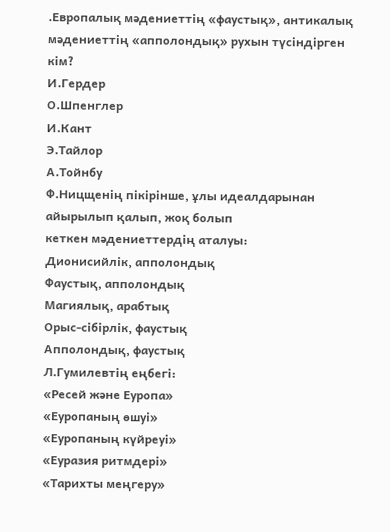.Европалық мәдениеттің «фаустық», антикалық мәдениеттің «апполондық» рухын түсіндірген кім?
И.Гердер
О.Шпенглер
И.Кант
Э.Тайлор
А.Тойнбу
Ф.Ницщенің пікірінше, ұлы идеалдарынан айырылып қалып, жоқ болып
кеткен мәдениеттердің аталуы:
Дионисийлік, апполондық
Фаустық, апполондық
Магиялық, арабтық
Орыс-сібірлік, фаустық
Апполондық, фаустық
Л.Гумилевтің еңбегі:
«Ресей және Еуропа»
«Еуропаның өшуі»
«Еуропаның күйреуі»
«Еуразия ритмдері»
«Тарихты меңгеру»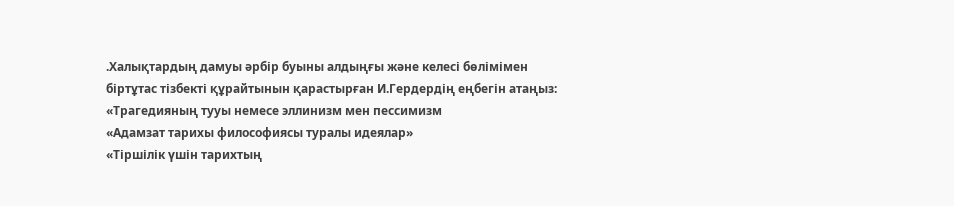.Халықтардың дамуы әрбір буыны алдыңғы және келесі бөлімімен
біртұтас тізбекті құрайтынын қарастырған И.Гердердің еңбегін атаңыз:
«Трагедияның тууы немесе эллинизм мен пессимизм
«Адамзат тарихы философиясы туралы идеялар»
«Тіршілік үшін тарихтың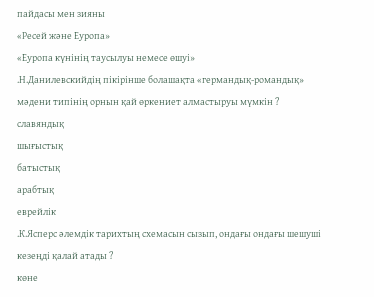пайдасы мен зияны
«Ресей және Еуропа»
«Еуропа күнінің таусылуы немесе өшуі»
.Н.Данилевскийдің пікірінше болашақта «германдық-романдық»
мәдени типінің орнын қай өркениет алмастыруы мүмкін ?
славяндық
шығыстық
батыстық
арабтық
еврейлік
.К.Ясперс әлемдік тарихтың схемасын сызып, ондағы ондағы шешуші
кезеңді қалай атады ?
көне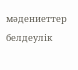мәдениеттер
белдеулік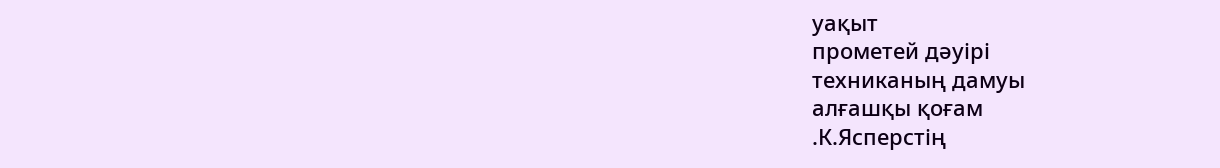уақыт
прометей дәуірі
техниканың дамуы
алғашқы қоғам
.К.Ясперстің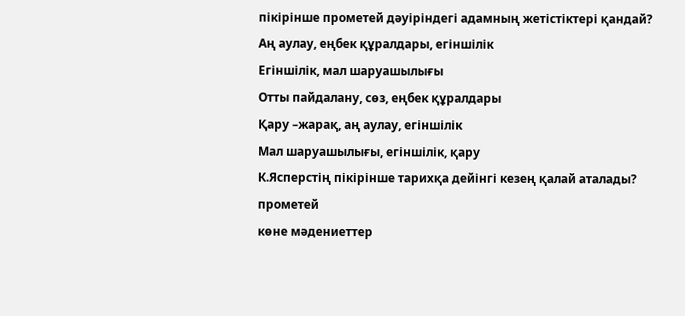пікірінше прометей дәуіріндегі адамның жетістіктері қандай?
Аң аулау, еңбек құралдары, егіншілік
Егіншілік, мал шаруашылығы
Отты пайдалану, сөз, еңбек құралдары
Қару –жарақ, аң аулау, егіншілік
Мал шаруашылығы, егіншілік, қару
К.Ясперстің пікірінше тарихқа дейінгі кезең қалай аталады?
прометей
көне мәдениеттер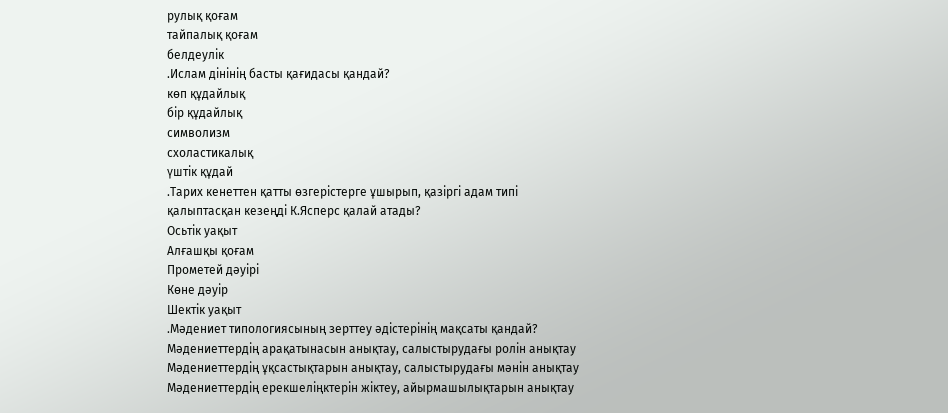рулық қоғам
тайпалық қоғам
белдеулік
.Ислам дінінің басты қағидасы қандай?
көп құдайлық
бір құдайлық
символизм
схоластикалық
үштік құдай
.Тарих кенеттен қатты өзгерістерге ұшырып, қазіргі адам типі
қалыптасқан кезеңді К.Ясперс қалай атады?
Осьтік уақыт
Алғашқы қоғам
Прометей дәуірі
Көне дәуір
Шектік уақыт
.Мәдениет типологиясының зерттеу әдістерінің мақсаты қандай?
Мәдениеттердің арақатынасын анықтау, салыстырудағы ролін анықтау
Мәдениеттердің ұқсастықтарын анықтау, салыстырудағы мәнін анықтау
Мәдениеттердің ерекшеліңктерін жіктеу, айырмашылықтарын анықтау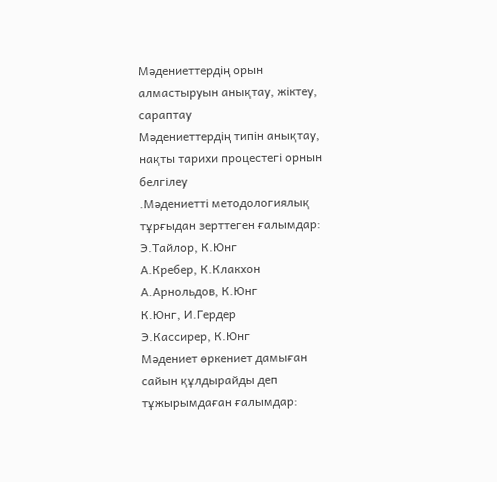Мәдениеттердің орын алмастыруын анықтау, жіктеу, сараптау
Мәдениеттердің типін анықтау, нақты тарихи процестегі орнын белгілеу
.Мәдениетті методологиялық тұрғыдан зерттеген ғалымдар:
Э.Тайлор, К.Юнг
А.Кребер, К.Клакхон
А.Арнольдов, К.Юнг
К.Юнг, И.Гердер
Э.Кассирер, К.Юнг
Мәдениет өркениет дамыған сайын құлдырайды деп тұжырымдаған ғалымдар: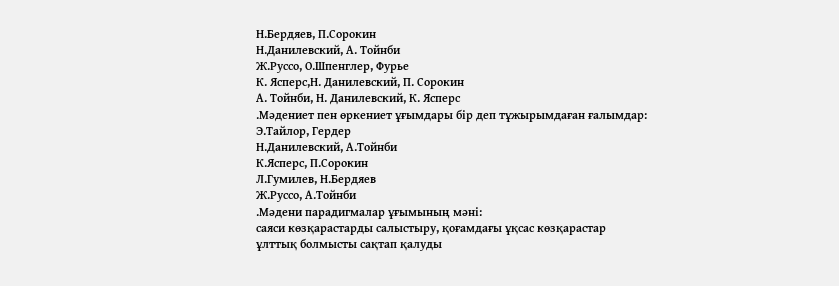Н.Бердяев, П.Сорокин
Н.Данилевский, А. Тойнби
Ж.Руссо, О.Шпенглер, Фурье
К. Ясперс,Н. Данилевский, П. Сорокин
А. Тойнби, Н. Данилевский, К. Ясперс
.Мәдениет пен өркениет ұғымдары бір деп тұжырымдаған ғалымдар:
Э.Тайлор, Гердер
Н.Данилевский, А.Тойнби
К.Ясперс, П.Сорокин
Л.Гумилев, Н.Бердяев
Ж.Руссо, А.Тойнби
.Мәдени парадигмалар ұғымының мәні:
саяси көзқарастарды салыстыру, қоғамдағы ұқсас көзқарастар
ұлттық болмысты сақтап қалуды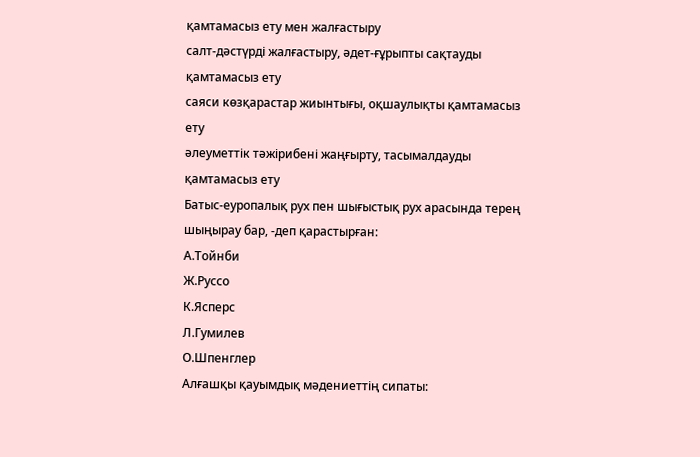қамтамасыз ету мен жалғастыру
салт-дәстүрді жалғастыру, әдет-ғұрыпты сақтауды қамтамасыз ету
саяси көзқарастар жиынтығы, оқшаулықты қамтамасыз ету
әлеуметтік тәжірибені жаңғырту, тасымалдауды қамтамасыз ету
Батыс-еуропалық рух пен шығыстық рух арасында терең шыңырау бар, -деп қарастырған:
А.Тойнби
Ж.Руссо
К.Ясперс
Л.Гумилев
О.Шпенглер
Алғашқы қауымдық мәдениеттің сипаты: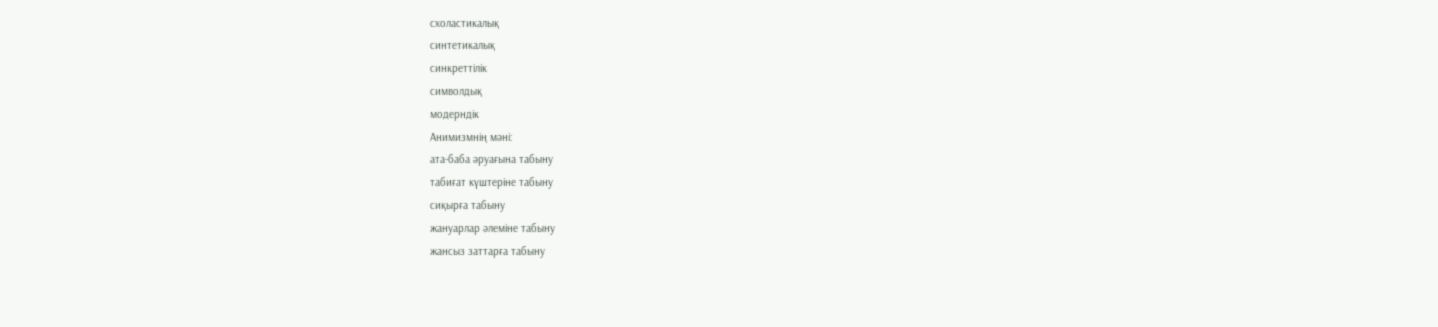схоластикалық
синтетикалық
синкреттілік
символдық
модерндік
Анимизмнің мәні:
ата-баба әруағына табыну
табиғат күштеріне табыну
сиқырға табыну
жануарлар әлеміне табыну
жансыз заттарға табыну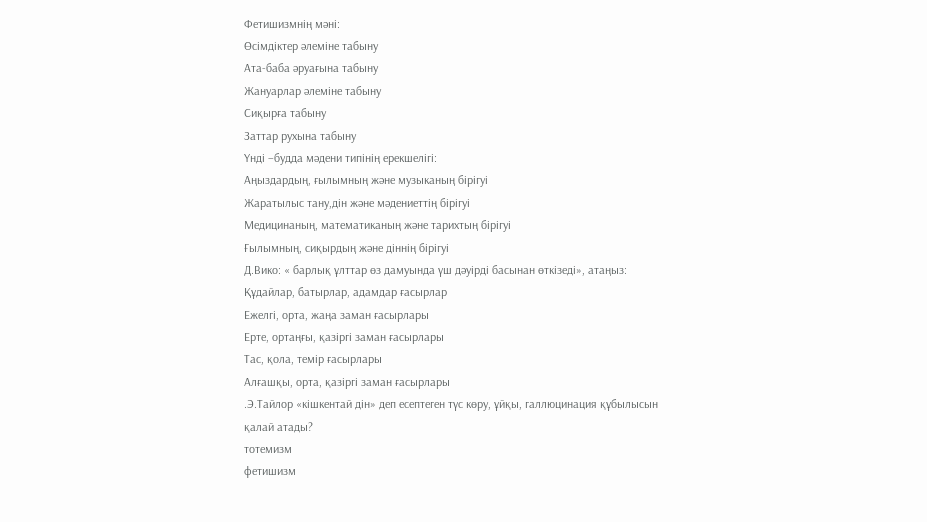Фетишизмнің мәні:
Өсімдіктер әлеміне табыну
Ата-баба әруағына табыну
Жануарлар әлеміне табыну
Сиқырға табыну
Заттар рухына табыну
Үнді –будда мәдени типінің ерекшелігі:
Аңыздардың, ғылымның және музыканың бірігуі
Жаратылыс тану,дін және мәдениеттің бірігуі
Медицинаның, математиканың және тарихтың бірігуі
Ғылымның, сиқырдың және діннің бірігуі
Д.Вико: « барлық ұлттар өз дамуында үш дәуірді басынан өткізеді», атаңыз:
Құдайлар, батырлар, адамдар ғасырлар
Ежелгі, орта, жаңа заман ғасырлары
Ерте, ортаңғы, қазіргі заман ғасырлары
Тас, қола, темір ғасырлары
Алғашқы, орта, қазіргі заман ғасырлары
.Э.Тайлор «кішкентай дін» деп есептеген түс көру, ұйқы, галлюцинация құбылысын қалай атады?
тотемизм
фетишизм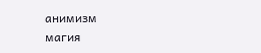анимизм
магия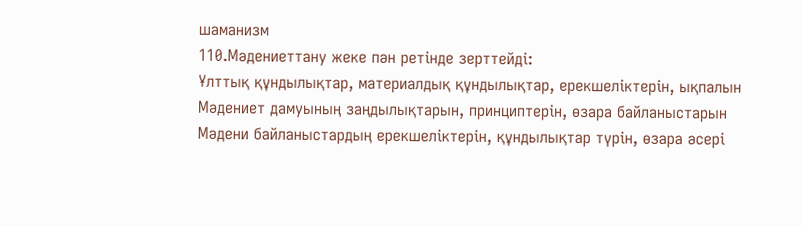шаманизм
110.Мәдениеттану жеке пән ретінде зерттейді:
Ұлттық құндылықтар, материалдық құндылықтар, ерекшеліктерін, ықпалын
Мәдениет дамуының заңдылықтарын, принциптерін, өзара байланыстарын
Мәдени байланыстардың ерекшеліктерін, құндылықтар түрін, өзара әсері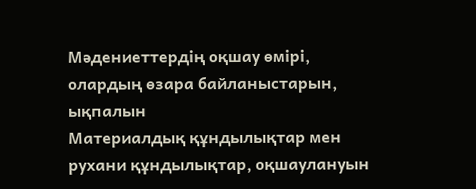Мәдениеттердің оқшау өмірі, олардың өзара байланыстарын, ықпалын
Материалдық құндылықтар мен рухани құндылықтар, оқшаулануын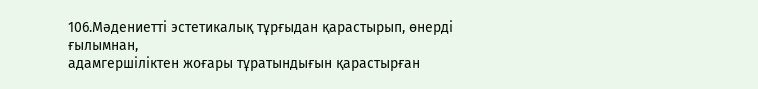106.Мәдениетті эстетикалық тұрғыдан қарастырып, өнерді ғылымнан,
адамгершіліктен жоғары тұратындығын қарастырған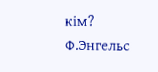кім?
Ф.Энгельс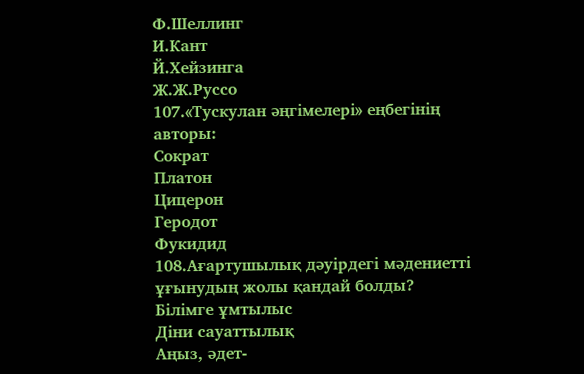Ф.Шеллинг
И.Кант
Й.Хейзинга
Ж.Ж.Руссо
107.«Тускулан әңгімелері» еңбегінің авторы:
Сократ
Платон
Цицерон
Геродот
Фукидид
108.Ағартушылық дәуірдегі мәдениетті ұғынудың жолы қандай болды?
Білімге ұмтылыс
Діни сауаттылық
Аңыз, әдет-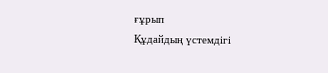ғұрып
Құдайдың үстемдігі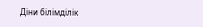Діни білімділік